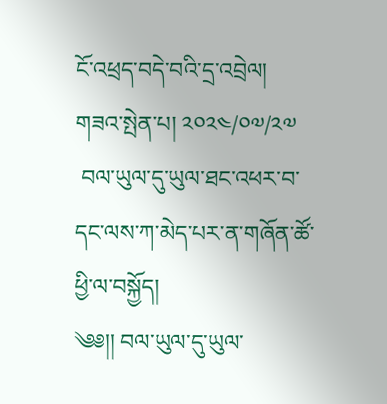ངོ་འཕྲད་བདེ་བའི་དྲ་འབྲེལ།
གཟའ་སྤེན་པ། ༢༠༢༤/༠༧/༢༧
 བལ་ཡུལ་དུ་ཡུལ་ཐང་འཕར་བ་དང་ལས་ཀ་མེད་པར་ན་གཞོན་ཚོ་ཕྱི་ལ་བསྐྱོད།
༄༅།། བལ་ཡུལ་དུ་ཡུལ་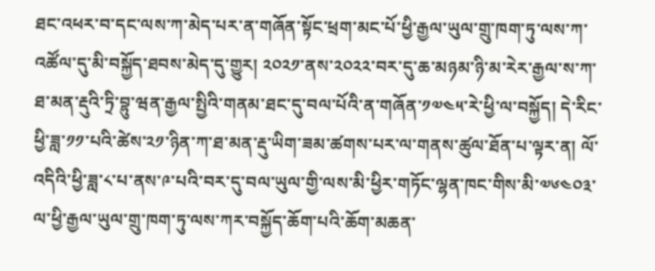ཐང་འཕར་བ་དང་ལས་ཀ་མེད་པར་ན་གཞོན་སྟོང་ཕྲག་མང་པོ་ཕྱི་རྒྱལ་ཡུལ་གྲུ་ཁག་ཏུ་ལས་ཀ་འཚོལ་དུ་མི་བསྐྱོད་ཐབས་མེད་དུ་གྱུར། ༢༠༢༡་ནས་༢༠༢༢་བར་དུ་ཆ་མཉམ་ཉི་མ་རེར་རྒྱལ་ས་ཀ་ཐ་མན་རྡུའི་ཏྲི་བྷུ་ཝན་རྒྱལ་སྤྱིའི་གནམ་ཐང་དུ་བལ་པོའི་ན་གཞོན་༡༧༤༥་རེ་ཕྱི་ལ་བསྐྱོད། དེ་རིང་ཕྱི་ཟླ་༡༡་པའི་ཚེས་༢༡་ཉིན་ཀ་ཐ་མན་རྡུ་ཡིག་ཟམ་ཚགས་པར་ལ་གནས་ཚུལ་ཐོན་པ་ལྟར་ན། ལོ་འདིའི་ཕྱི་ཟླ་༨་པ་ནས་༩་པའི་བར་དུ་བལ་ཡུལ་གྱི་ལས་མི་ཕྱིར་གཏོང་ལྷན་ཁང་གིས་མི་༧༦༤༠༣་ལ་ཕྱི་རྒྱལ་ཡུལ་གྲུ་ཁག་ཏུ་ལས་ཀར་བསྐྱོད་ཆོག་པའི་ཆོག་མཆན་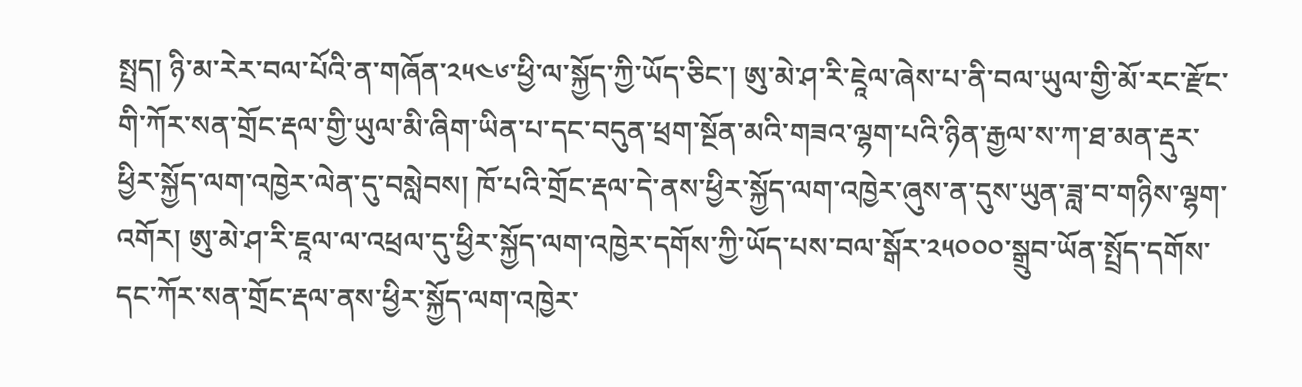སྤྲད། ཉི་མ་རེར་བལ་པོའི་ན་གཞོན་༢༥༤༦་ཕྱི་ལ་སྐྱོད་ཀྱི་ཡོད་ཅིང་། ཨུ་མེ་ཤ་རི་ཇཱེལ་ཞེས་པ་ནི་བལ་ཡུལ་གྱི་མོ་རང་རྫོང་གི་ཀོར་སན་གྲོང་རྡལ་གྱི་ཡུལ་མི་ཞིག་ཡིན་པ་དང་བདུན་ཕྲག་སྔོན་མའི་གཟའ་ལྷག་པའི་ཉིན་རྒྱལ་ས་ཀ་ཐ་མན་རྡུར་ཕྱིར་སྐྱོད་ལག་འཁྱེར་ལེན་དུ་བསླེབས། ཁོ་པའི་གྲོང་རྡལ་དེ་ནས་ཕྱིར་སྐྱོད་ལག་འཁྱེར་ཞུས་ན་དུས་ཡུན་ཟླ་བ་གཉིས་ལྷག་འགོར། ཨུ་མེ་ཤ་རི་ཇཱལ་ལ་འཕྲལ་དུ་ཕྱིར་སྐྱོད་ལག་འཁྱེར་དགོས་ཀྱི་ཡོད་པས་བལ་སྒོར་༢༥༠༠༠་སྒྲུབ་ཡོན་སྤྲོད་དགོས་དང་ཀོར་སན་གྲོང་རྡལ་ནས་ཕྱིར་སྐྱོད་ལག་འཁྱེར་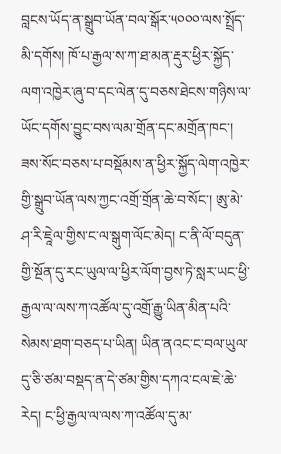བླངས་ཡོད་ན་སྒྲུབ་ཡོན་བལ་སྒོར་༥༠༠༠་ལས་སྤྲོད་མི་དགོས། ཁོ་པ་རྒྱལ་ས་ཀ་ཐ་མན་རྡུར་ཕྱིར་སྐྱོད་ལག་འཁྱེར་ཞུ་བ་དང་ལེན་དུ་བཅས་ཐེངས་གཉིས་ལ་ཡོང་དགོས་བྱུང་བས་ལམ་གྲོན་དང་མགྲོན་ཁང་། ཟས་སོང་བཅས་པ་བསྡོམས་ན་ཕྱིར་སྐྱོད་ལེག་འཁྱེར་གྱི་སྒྲུབ་ཡོན་ལས་ཀྱང་འགྲོ་གྲོན་ཆེ་བ་སོང་། ཨུ་མེ་ཤ་རི་ཇཱེལ་གྱིས་ང་ལ་སྒུག་ལོང་མེད། ང་ནི་ལོ་བདུན་གྱི་སྔོན་དུ་རང་ཡུལ་ལ་ཕྱིར་ལོག་བྱས་ཏེ་སླར་ཡང་ཕྱི་རྒྱལ་ལ་ལས་ཀ་འཚོལ་དུ་འགྲོ་རྒྱུ་ཡིན་མིན་པའི་སེམས་ཐག་བཅད་པ་ཡིན། ཡིན་ནའང་ང་བལ་ཡུལ་དུ་ཅི་ཙམ་བསྡད་ན་དེ་ཙམ་གྱིས་དཀའ་ངལ་ཇེ་ཆེ་རེད། ང་ཕྱི་རྒྱལ་ལ་ལས་ཀ་འཚོལ་དུ་མ་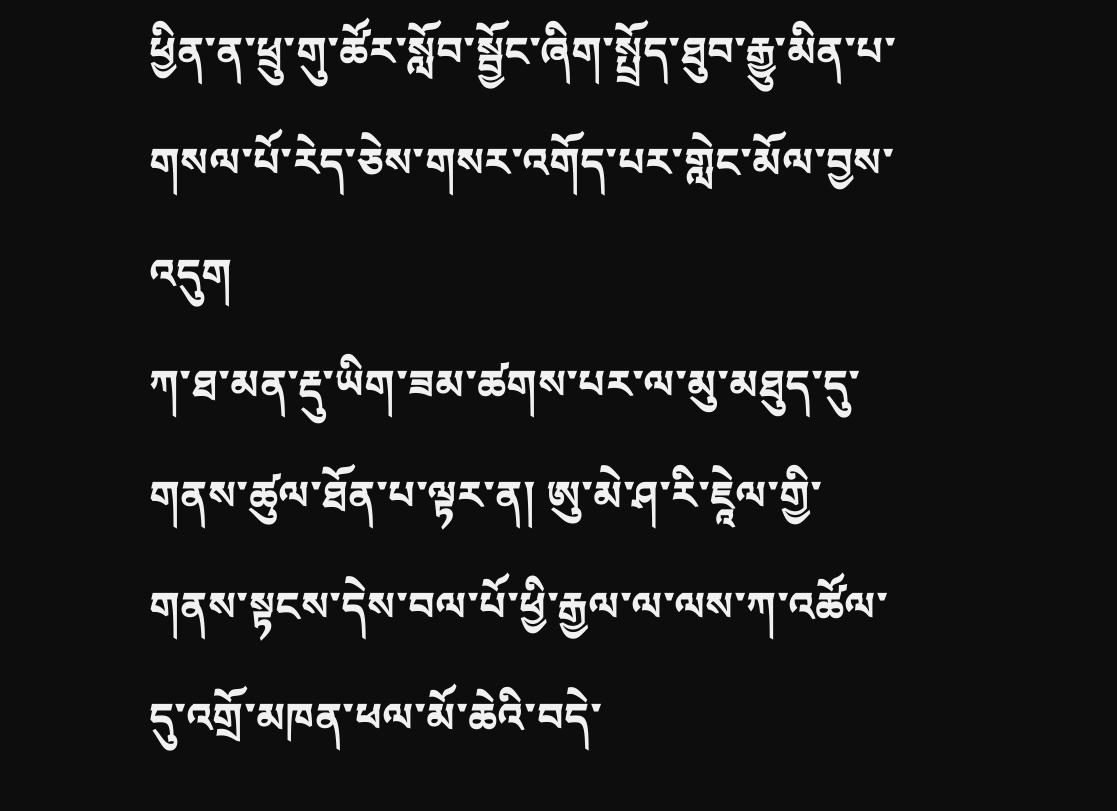ཕྱིན་ན་ཕྲུ་གུ་ཚོར་སློབ་སྦྱོང་ཞིག་སྤྲོད་ཐུབ་རྒྱུ་མིན་པ་གསལ་པོ་རེད་ཅེས་གསར་འགོད་པར་གླེང་མོལ་བྱས་འདུག
ཀ་ཐ་མན་རྡུ་ཡིག་ཟམ་ཚགས་པར་ལ་མུ་མཐུད་དུ་གནས་ཚུལ་ཐོན་པ་ལྟར་ན། ཨུ་མེ་ཤ་རི་ཇཱེལ་གྱི་གནས་སྟངས་དེས་བལ་པོ་ཕྱི་རྒྱལ་ལ་ལས་ཀ་འཚོལ་དུ་འགྲོ་མཁན་ཕལ་མོ་ཆེའི་བདེ་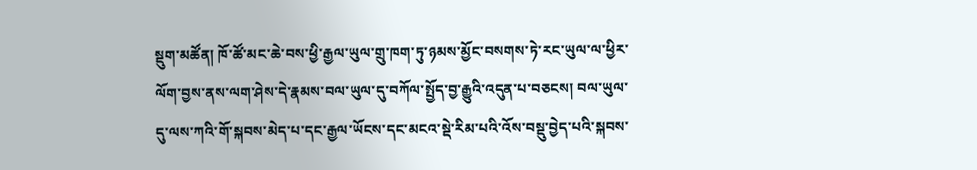སྡུག་མཚོན། ཁོ་ཚོ་མང་ཆེ་བས་ཕྱི་རྒྱལ་ཡུལ་གྲུ་ཁག་ཏུ་ཉམས་མྱོང་བསགས་ཏེ་རང་ཡུལ་ལ་ཕྱིར་ལོག་བྱས་ནས་ལག་ཤེས་དེ་རྣམས་བལ་ཡུལ་དུ་བཀོལ་སྤྱོད་བྱ་རྒྱུའི་འདུན་པ་བཅངས། བལ་ཡུལ་དུ་ལས་ཀའི་གོ་སྐབས་མེད་པ་དང་རྒྱལ་ཡོངས་དང་མངའ་སྡེ་རིམ་པའི་འོས་བསྡུ་བྱེད་པའི་སྐབས་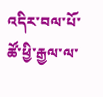འདིར་བལ་པོ་ཚོ་ཕྱི་རྒྱལ་ལ་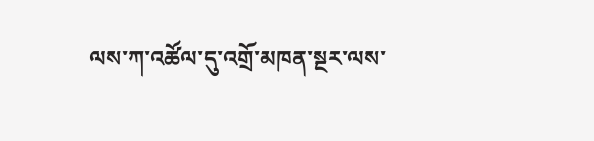ལས་ཀ་འཚོལ་དུ་འགྲོ་མཁན་སྔར་ལས་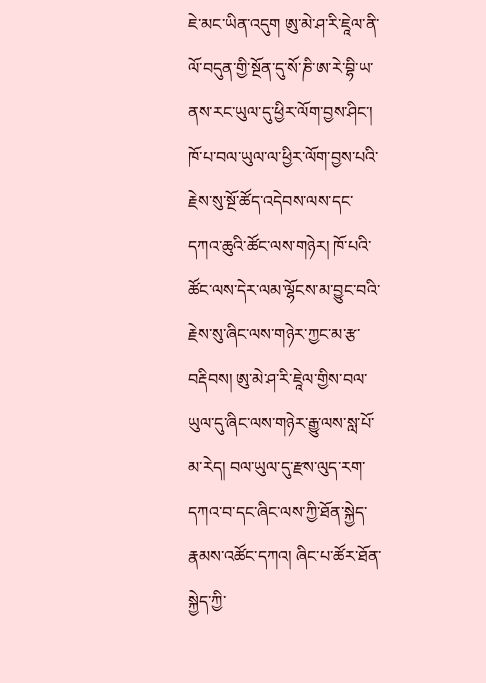ཇེ་མང་ཡིན་འདུག ཨུ་མེ་ཤ་རི་ཇཱེལ་ནི་ལོ་བདུན་གྱི་སྔོན་དུ་སོ་ཎི་ཨ་རེ་བྷི་ཡ་ནས་རང་ཡུལ་དུ་ཕྱིར་ལོག་བྱས་ཤིང་། ཁོ་པ་བལ་ཡུལ་ལ་ཕྱིར་ལོག་བྱས་པའི་རྗེས་སུ་སྔོ་ཚོད་འདེབས་ལས་དང་དཀའ་ཆུའི་ཚོང་ལས་གཉེར། ཁོ་པའི་ཚོང་ལས་དེར་ལམ་ལྷོངས་མ་བྱུང་བའི་རྗེས་སུ་ཞིང་ལས་གཉེར་ཀྱང་མ་རྩ་བརྡིབས། ཨུ་མེ་ཤ་རི་ཇཱེལ་གྱིས་བལ་ཡུལ་དུ་ཞིང་ལས་གཉེར་རྒྱུ་ལས་སླ་པོ་མ་རེད། བལ་ཡུལ་དུ་རྫས་ལུད་རག་དཀའ་བ་དང་ཞིང་ལས་ཀྱི་ཐོན་སྐྱེད་རྣམས་འཚོང་དཀའ། ཞིང་པ་ཚོར་ཐོན་སྐྱེད་ཀྱི་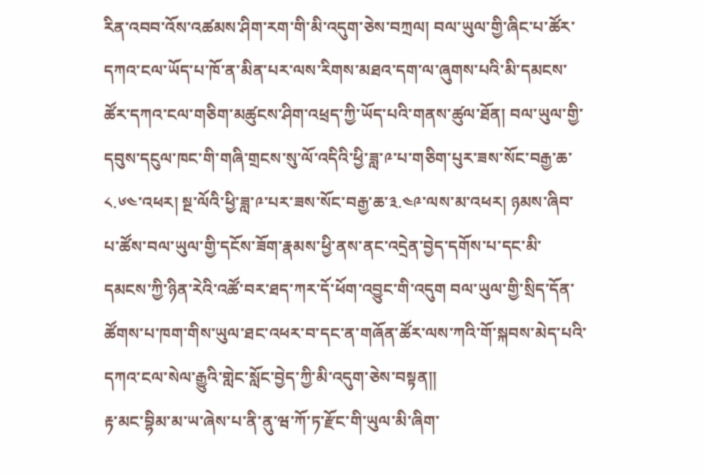རིན་འབབ་འོས་འཚམས་ཤིག་རག་གི་མི་འདུག་ཅེས་བཀྲལ། བལ་ཡུལ་གྱི་ཞིང་པ་ཚོར་དཀའ་ངལ་ཡོད་པ་ཁོ་ན་མིན་པར་ལས་རིགས་མཐའ་དག་ལ་ཞུགས་པའི་མི་དམངས་ཚོར་དཀའ་ངལ་གཅིག་མཚུངས་ཤིག་འཕྲད་ཀྱི་ཡོད་པའི་གནས་ཚུལ་ཐོན། བལ་ཡུལ་གྱི་དབུས་དངུལ་ཁང་གི་གཞི་གྲངས་སུ་ལོ་འདིའི་ཕྱི་ཟླ་༩་པ་གཅིག་པུར་ཟས་སོང་བརྒྱ་ཆ་༨.༦༤་འཕར། སྔ་ལོའི་ཕྱི་ཟླ་༩་པར་ཟས་སོང་བརྒྱ་ཆ་༣.༤༩་ལས་མ་འཕར། ཉམས་ཞིབ་པ་ཚོས་བལ་ཡུལ་གྱི་དངོས་ཟོག་རྣམས་ཕྱི་ནས་ནང་འདྲེན་བྱེད་དགོས་པ་དང་མི་དམངས་ཀྱི་ཉིན་རེའི་འཚོ་བར་ཐད་ཀར་དོ་ཕོག་འབྱུང་གི་འདུག བལ་ཡུལ་གྱི་སྲིད་དོན་ཚོགས་པ་ཁག་གིས་ཡུལ་ཐང་འཕར་བ་དང་ན་གཞོན་ཚོར་ལས་ཀའི་གོ་སྐབས་མེད་པའི་དཀའ་ངལ་སེལ་རྒྱུའི་གླེང་སློང་བྱེད་ཀྱི་མི་འདུག་ཅེས་བསྟན།།
རྟ་མང་བྷིམ་མ་ཡ་ཞེས་པ་ནི་ནུ་ཝ་ཀོ་ཏ་རྫོང་གི་ཡུལ་མི་ཞིག་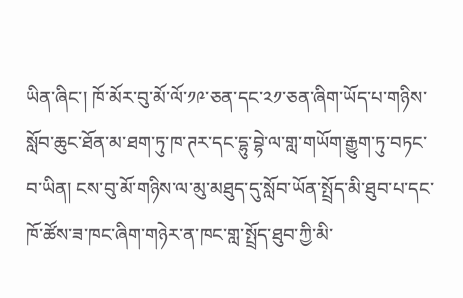ཡིན་ཞིང་། ཁོ་མོར་བུ་མོ་ལོ་༡༩་ཅན་དང་༢༡་ཅན་ཞིག་ཡོད་པ་གཉིས་སློབ་ཆུང་ཐོན་མ་ཐག་ཏུ་ཁ་ཊར་དང་དྷུ་བྷེ་ལ་གླ་གཡོག་རྒྱུག་ཏུ་བཏང་བ་ཡིན། ངས་བུ་མོ་གཉིས་ལ་མུ་མཐུད་དུ་སློབ་ཡོན་སྤྲོད་མི་ཐུབ་པ་དང་ཁོ་ཚོས་ཟ་ཁང་ཞིག་གཉེར་ན་ཁང་གླ་སྤྲོད་ཐུབ་ཀྱི་མི་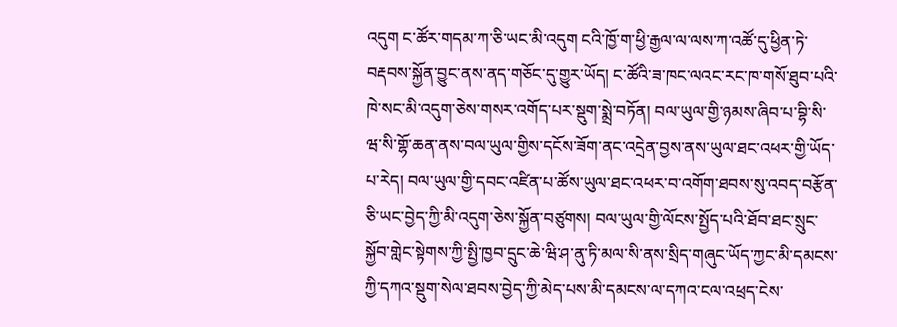འདུག ང་ཚོར་གདམ་ཀ་ཅི་ཡང་མི་འདུག ངའི་ཁྱོ་ག་ཕྱི་རྒྱལ་ལ་ལས་ཀ་འཚོ་དུ་ཕྱིན་ཏེ་བརྡབས་སྐྱོན་བྱུང་ནས་ནད་གཅོང་དུ་གྱུར་ཡོད། ང་ཚོའི་ཟ་ཁང་ལའང་རང་ཁ་གསོ་ཐུབ་པའི་ཁེ་སང་མི་འདུག་ཅེས་གསར་འགོད་པར་སྡུག་སྨྲེ་བཏོན། བལ་ཡུལ་གྱི་ཉམས་ཞིབ་པ་བྷི་སི་ཝ་སི་གྷོ་ཆན་ནས་བལ་ཡུལ་གྱིས་དངོས་ཟོག་ནང་འདྲེན་བྱས་ནས་ཡུལ་ཐང་འཕར་གྱི་ཡོད་པ་རེད། བལ་ཡུལ་གྱི་དབང་འཛིན་པ་ཚོས་ཡུལ་ཐང་འཕར་བ་འགོག་ཐབས་སུ་འབད་བརྩོན་ཅི་ཡང་བྱེད་ཀྱི་མི་འདུག་ཅེས་སྐྱོན་བཙུགས། བལ་ཡུལ་གྱི་ལོངས་སྤྱོད་པའི་ཐོབ་ཐང་སྲུང་སྐྱོབ་གླེང་སྟེགས་ཀྱི་སྤྱི་ཁྱབ་དྲུང་ཆེ་ཝི་ཤ་ནུ་ཏི་མལ་སི་ནས་སྲིད་གཞུང་ཡོད་ཀྱང་མི་དམངས་ཀྱི་དཀའ་སྡུག་སེལ་ཐབས་བྱེད་ཀྱི་མེད་པས་མི་དམངས་ལ་དཀའ་ངལ་འཕྲད་ངེས་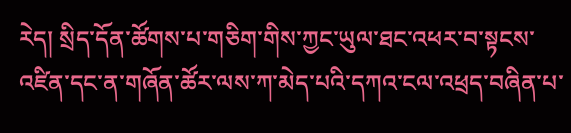རེད། སྲིད་དོན་ཚོགས་པ་གཅིག་གིས་ཀྱང་ཡུལ་ཐང་འཕར་བ་སྟངས་འཛིན་དང་ན་གཞོན་ཚོར་ལས་ཀ་མེད་པའི་དཀའ་ངལ་འཕྲད་བཞིན་པ་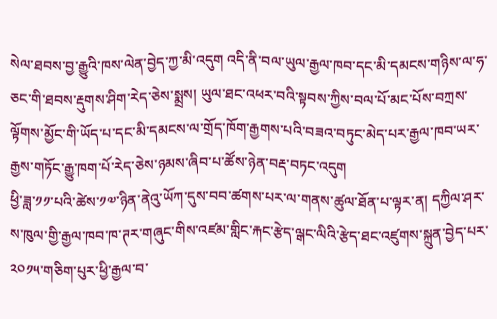སེལ་ཐབས་བྱ་རྒྱུའི་ཁས་ལེན་བྱེད་ཀྱ་མི་འདུག འདི་ནི་བལ་ཡུལ་རྒྱལ་ཁབ་དང་མི་དམངས་གཉིས་ལ་ཧ་ཅང་གི་ཐབས་རྡུགས་ཤིག་རེད་ཅེས་སྨྲས། ཡུལ་ཐང་འཕར་བའི་སྟབས་ཀྱིས་བལ་པོ་མང་པོས་བཀྲས་ལྟོགས་མྱོང་གི་ཡོད་པ་དང་མི་དམངས་ལ་གྲོད་ཁོག་རྒྱགས་པའི་བཟའ་བཏུང་མེད་པར་རྒྱལ་ཁབ་ཡར་རྒྱས་གཏོང་རྒྱུ་ཁག་པོ་རེད་ཅེས་ཉམས་ཞིབ་པ་ཚོས་ཉེན་བརྡ་བཏང་འདུག
ཕྱི་ཟླ་༡༡་པའི་ཚེས་༡༧་ཉིན་ནེའུ་ཡོཀ་དུས་བབ་ཚགས་པར་ལ་གནས་ཚུལ་ཐོན་པ་ལྟར་ན། དཀྱིལ་ཤར་ས་ཁུལ་གྱི་རྒྱལ་ཁབ་ཁ་ཊར་གཞུང་གིས་འཛམ་གླིང་རྐང་རྩེད་ལྒང་ལིའི་རྩེད་ཐང་འཛུགས་སྐྲུན་བྱེད་པར་༢༠༡༥་གཅིག་པུར་ཕྱི་རྒྱལ་བ་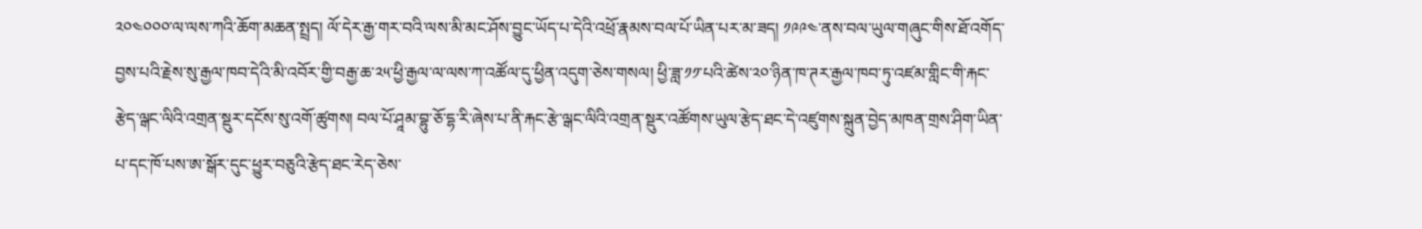༢༠༤༠༠༠་ལ་ལས་ཀའི་ཆོག་མཆན་སྤྲད། ལོ་དེར་རྒྱ་གར་བའི་ལས་མི་མང་ཤོས་བྱུང་ཡོད་པ་དེའི་འཕྲོ་རྣམས་བལ་པོ་ཡིན་པར་མ་ཟད། ༡༩༩༤་ནས་བལ་ཡུལ་གཞུང་གིས་ཐོ་འགོད་བྱས་པའི་རྗེས་སུ་རྒྱལ་ཁབ་དེའི་མི་འབོར་གྱི་བརྒྱ་ཆ་༢༥་ཕྱི་རྒྱལ་ལ་ལས་ཀ་འཚོལ་དུ་ཕྱིན་འདུག་ཅེས་གསལ། ཕྱི་ཟླ་༡༡་པའི་ཚེས་༢༠་ཉིན་ཁ་ཊར་རྒྱལ་ཁབ་ཏུ་འཛམ་གླིང་གི་རྐང་རྩེད་ལྒང་ལིའི་འགྲན་སྡུར་དངོས་སུ་འགོ་ཚུགས། བལ་པོ་ཤཱམ་བྷུ་ཅོ་དྷ་རི་ཞེས་པ་ནི་རྐང་རྩེ་ལྒང་ལིའི་འགྲན་སྡུར་འཚོགས་ཡུལ་རྩེད་ཐང་དེ་འཛུགས་སྐྲུན་བྱེད་མཁན་གྲས་ཤིག་ཡིན་པ་དང་ཁོ་པས་ཨ་སྒོར་དུང་ཕྱུར་བཅུའི་རྩེད་ཐང་རེད་ཅེས་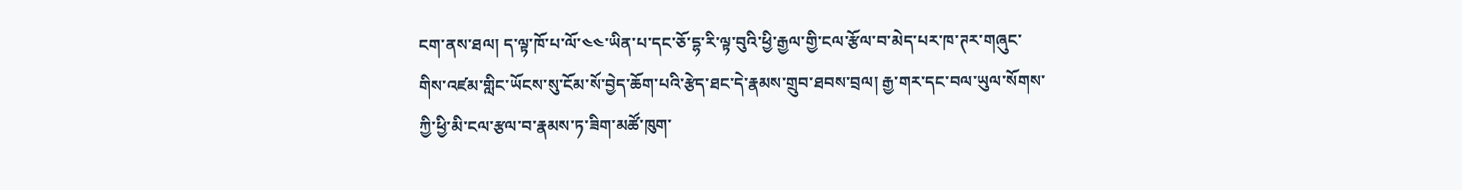ངག་ནས་ཐལ། ད་ལྟ་ཁོ་པ་ལོ་༤༤་ཡིན་པ་དང་ཅོ་དྷ་རི་ལྟ་བུའི་ཕྱི་རྒྱལ་གྱི་ངལ་རྩོལ་བ་མེད་པར་ཁ་ཊར་གཞུང་གིས་འཛམ་གླིང་ཡོངས་སུ་ངོམ་སོ་བྱེད་ཆོག་པའི་རྩེད་ཐང་དེ་རྣམས་གྲུབ་ཐབས་བྲལ། རྒྱ་གར་དང་བལ་ཡུལ་སོགས་ཀྱི་ཕྱི་མི་ངལ་རྩལ་བ་རྣམས་ཏ་ཟིག་མཚོ་ཁུག་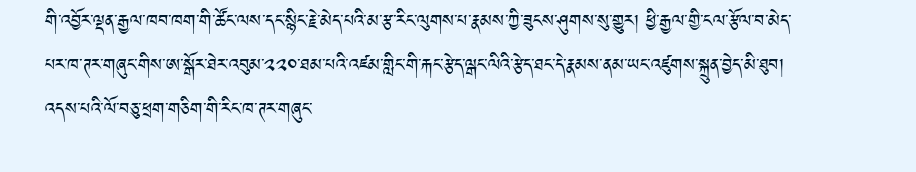གི་འབྱོར་ལྡན་རྒྱལ་ཁབ་ཁག་གི་ཚོང་ལས་དང་སྙིང་རྗེ་མེད་པའི་མ་རྩ་རིང་ལུགས་པ་རྣམས་ཀྱི་ཟུངས་ཤུགས་སུ་གྱུར། ཕྱི་རྒྱལ་གྱི་ངལ་རྩོལ་བ་མེད་པར་ཁ་ཊར་གཞུང་གིས་ཨ་སྒོར་ཐེར་འབུམ་༢༢༠་ཐམ་པའི་འཛམ་གླིང་གི་རྐང་རྩེད་ལྒང་ལིའི་རྩེད་ཐང་དེ་རྣམས་ནམ་ཡང་འཛུགས་སྐྲུན་བྱེད་མི་ཐུབ། འདས་པའི་ལོ་བཅུ་ཕྲག་གཅིག་གི་རིང་ཁ་ཊར་གཞུང་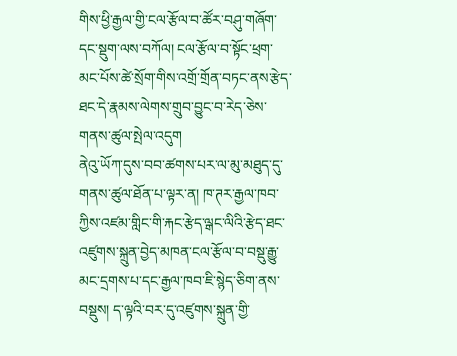གིས་ཕྱི་རྒྱལ་གྱི་ངལ་རྩོལ་བ་ཚོར་བཤུ་གཞོག་དང་སྡུག་ལས་བཀོལ། ངལ་རྩོལ་བ་སྟོང་ཕྲག་མང་པོས་ཚེ་སྲོག་གིས་འགྲོ་གྲོན་བཏང་ནས་རྩེད་ཐང་དེ་རྣམས་ལེགས་གྲུབ་བྱུང་བ་རེད་ཅེས་གནས་ཚུལ་སྤེལ་འདུག
ནེའུ་ཡོཀ་དུས་བབ་ཚགས་པར་ལ་མུ་མཐུད་དུ་གནས་ཚུལ་ཐོན་པ་ལྟར་ན། ཁ་ཊར་རྒྱལ་ཁབ་ཀྱིས་འཛམ་གླིང་གི་རྐང་རྩེད་ལྒང་ལིའི་རྩེད་ཐང་འཛུགས་སྐྲུན་བྱེད་མཁན་ངལ་རྩོལ་བ་བསྡུ་རྒྱུ་མང་དྲགས་པ་དང་རྒྱལ་ཁབ་ཇི་སྙེད་ཅིག་ནས་བསྡུས། ད་ལྟའི་བར་དུ་འཛུགས་སྐྲུན་གྱི་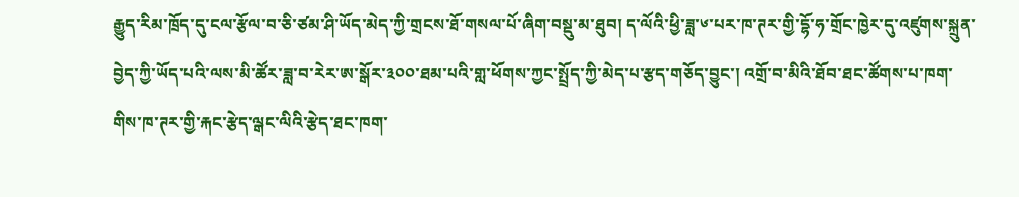རྒྱུད་རིམ་ཁྲོད་དུ་ངལ་རྩོལ་བ་ཅི་ཙམ་ཤི་ཡོད་མེད་ཀྱི་གྲངས་ཐོ་གསལ་པོ་ཞིག་བསྡུ་མ་ཐུབ། ད་ལོའི་ཕྱི་ཟླ་༦་པར་ཁ་ཊར་གྱི་དྷོ་ཧ་གྲོང་ཁྱེར་དུ་འཛུགས་སྐྲུན་བྱེད་ཀྱི་ཡོད་པའི་ལས་མི་ཚོར་ཟླ་བ་རེར་ཨ་སྒོར་༣༠༠་ཐམ་པའི་གླ་ཕོགས་ཀྱང་སྤྲོད་ཀྱི་མེད་པ་རྩད་གཅོད་བྱུང་། འགྲོ་བ་མིའི་ཐོབ་ཐང་ཚོགས་པ་ཁག་གིས་ཁ་ཊར་གྱི་རྐང་རྩེད་ལྒང་ལིའི་རྩེད་ཐང་ཁག་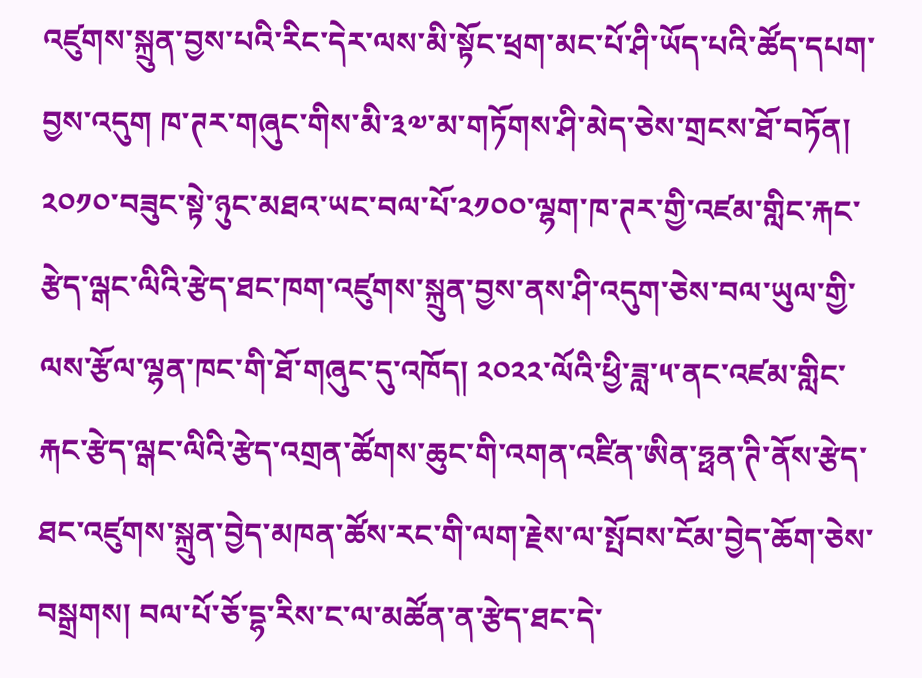འཛུགས་སྐྲུན་བྱས་པའི་རིང་དེར་ལས་མི་སྟོང་ཕྲག་མང་པོ་ཤི་ཡོད་པའི་ཚོད་དཔག་བྱས་འདུག ཁ་ཊར་གཞུང་གིས་མི་༣༧་མ་གཏོགས་ཤི་མེད་ཅེས་གྲངས་ཐོ་བཏོན། ༢༠༡༠་བཟུང་སྟེ་ཉུང་མཐའ་ཡང་བལ་པོ་༢༡༠༠་ལྷག་ཁ་ཊར་གྱི་འཛམ་གླིང་རྐང་རྩེད་ལྒང་ལིའི་རྩེད་ཐང་ཁག་འཛུགས་སྐྲུན་བྱས་ནས་ཤི་འདུག་ཅེས་བལ་ཡུལ་གྱི་ལས་རྩོལ་ལྷན་ཁང་གི་ཐོ་གཞུང་དུ་འཁོད། ༢༠༢༢་ལོའི་ཕྱི་ཟླ་༥་ནང་འཛམ་གླིང་རྐང་རྩེད་ལྒང་ལིའི་རྩེད་འགྲན་ཚོགས་ཆུང་གི་འགན་འཛིན་ཨིན་ཧྥན་ཊི་ནོས་རྩེད་ཐང་འཛུགས་སྐྲུན་བྱེད་མཁན་ཚོས་རང་གི་ལག་རྗེས་ལ་སྤོབས་ངོམ་བྱེད་ཆོག་ཅེས་བསྒྲགས། བལ་པོ་ཅོ་དྷ་རིས་ང་ལ་མཚོན་ན་རྩེད་ཐང་དེ་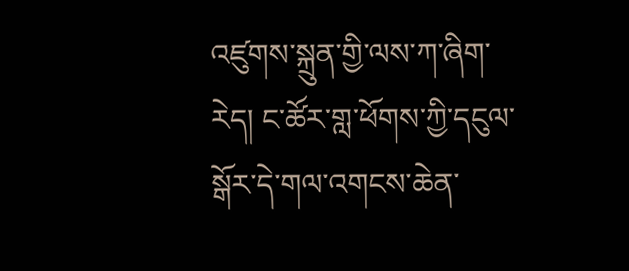འཛུགས་སྐྲུན་གྱི་ལས་ཀ་ཞིག་རེད། ང་ཚོར་གླ་ཕོགས་ཀྱི་དངུལ་སྒོར་དེ་གལ་འགངས་ཆེན་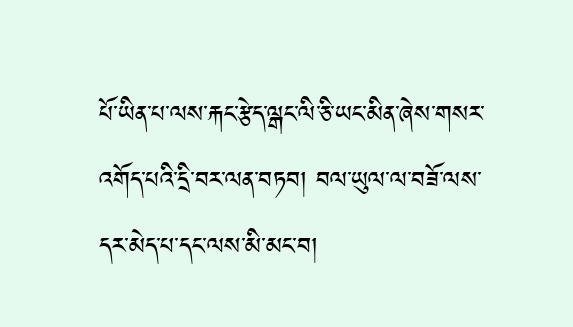པོ་ཡིན་པ་ལས་རྐང་རྩེད་ལྒང་ལི་ཅི་ཡང་མིན་ཞེས་གསར་འགོད་པའི་དྲི་བར་ལན་བཏབ། བལ་ཡུལ་ལ་བཟོ་ལས་དར་མེད་པ་དང་ལས་མི་མང་བ།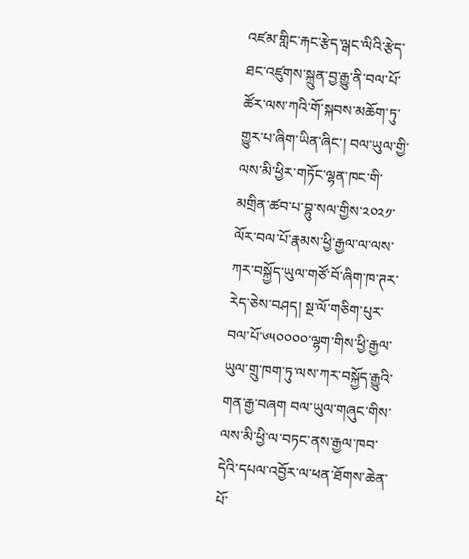འཛམ་གླིང་རྐང་རྩེད་ལྒང་ལིའི་རྩེད་ཐང་འཛུགས་སྐྲུན་བྱ་རྒྱུ་ནི་བལ་པོ་ཚོར་ལས་ཀའི་གོ་སྐབས་མཆོག་ཏུ་གྱུར་པ་ཞིག་ཡིན་ཞིང་། བལ་ཡུལ་གྱི་ལས་མི་ཕྱིར་གཏོང་ལྷན་ཁང་གི་མགྲིན་ཚབ་པ་བྷུ་སལ་གྱིས་༢༠༢༡་ལོར་བལ་པོ་རྣམས་ཕྱི་རྒྱལ་ལ་ལས་ཀར་བསྐྱོད་ཡུལ་གཙོ་བོ་ཞིག་ཁ་ཊར་རེད་ཅེས་བཤད། སྔ་ལོ་གཅིག་པུར་བལ་པོ་༦༥༠༠༠༠་ལྷག་གིས་ཕྱི་རྒྱལ་ཡུལ་གྲུ་ཁག་ཏུ་ལས་ཀར་བསྐྱོད་རྒྱུའི་གན་རྒྱ་བཞག བལ་ཡུལ་གཞུང་གིས་ལས་མི་ཕྱི་ལ་བཏང་ནས་རྒྱལ་ཁབ་དེའི་དཔལ་འབྱོར་ལ་ཕན་ཐོགས་ཆེན་པོ་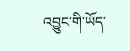འབྱུང་གི་ཡོད་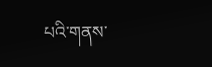པའི་གནས་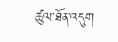ཚུལ་ཐོན་འདུག